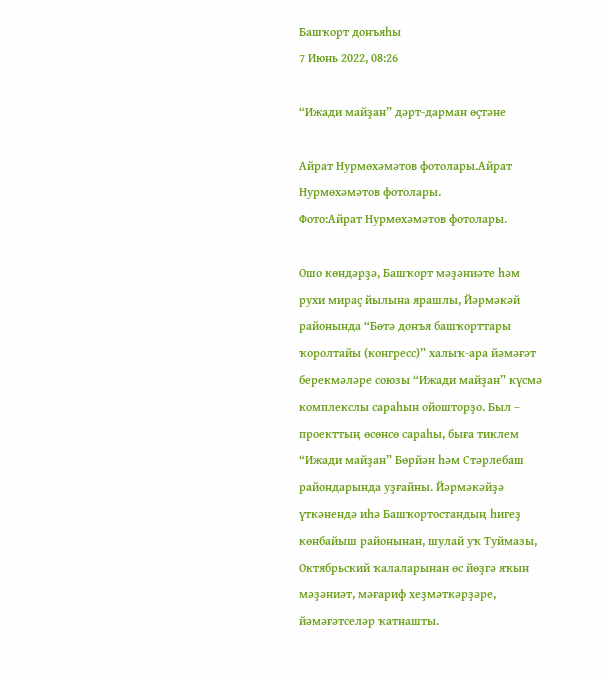Башҡорт донъяһы
7 Июнь 2022, 08:26

“Ижади майҙан” дәрт-дарман өҫтәне

Айрат Нурмөхәмәтов фотолары.Айрат Нурмөхәмәтов фотолары.
Фото:Айрат Нурмөхәмәтов фотолары.

Ошо көндәрҙә, Башҡорт мәҙәниәте һәм рухи мираҫ йылына ярашлы, Йәрмәкәй районында “Бөтә донъя башҡорттары ҡоролтайы (конгресс)” халыҡ-ара йәмәғәт берекмәләре союзы “Ижади майҙан” күсмә комплекслы сараһын ойошторҙо. Был – проекттың өсөнсө сараһы, быға тиклем “Ижади майҙан” Бөрйән һәм Стәрлебаш райондарында уҙғайны. Йәрмәкәйҙә үткәнендә иһә Башҡортостандың һигеҙ көнбайыш районынан, шулай уҡ Туймазы, Октябрьский ҡалаларынан өс йөҙгә яҡын мәҙәниәт, мәғариф хеҙмәткәрҙәре, йәмәғәтселәр ҡатнашты.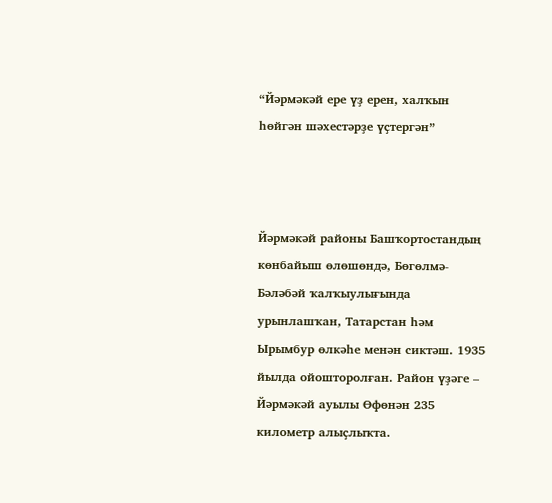“Йәрмәкәй ере үҙ ерен, халҡын һөйгән шәхестәрҙе үҫтергән”



Йәрмәкәй районы Башҡортостандың көнбайыш өлөшөндә, Бөгөлмә-Бәләбәй ҡалҡыулығында урынлашҡан, Татарстан һәм Ырымбур өлкәһе менән сиктәш. 1935 йылда ойошторолған. Район үҙәге – Йәрмәкәй ауылы Өфөнән 235 километр алыҫлыҡта.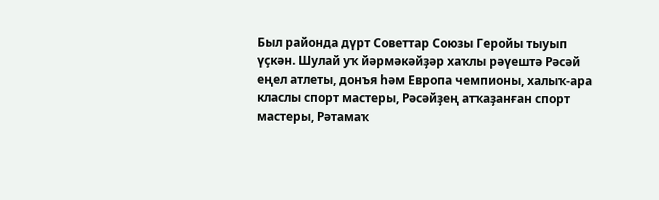Был районда дүрт Советтар Союзы Геройы тыуып үҫкән. Шулай уҡ йәрмәкәйҙәр хаҡлы рәүештә Рәсәй еңел атлеты, донъя һәм Европа чемпионы, халыҡ-ара класлы спорт мастеры, Рәсәйҙең атҡаҙанған спорт мастеры, Рәтамаҡ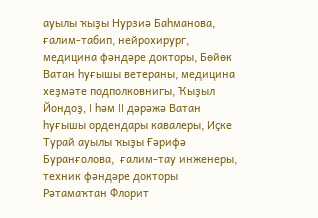ауылы ҡыҙы Нурзиә Баһманова, ғалим-табип, нейрохирург, медицина фәндәре докторы, Бөйөк Ватан һуғышы ветераны, медицина хеҙмәте подполковнигы, Ҡыҙыл Йондоҙ, I һәм II дәрәжә Ватан һуғышы ордендары кавалеры, Иҫке Турай ауылы ҡыҙы Ғәрифә Буранғолова,  ғалим-тау инженеры, техник фәндәре докторы Рәтамаҡтан Флорит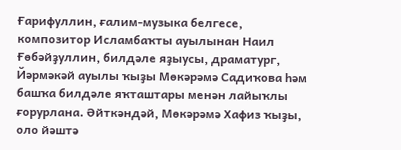Ғарифуллин, ғалим-музыка белгесе, композитор Исламбаҡты ауылынан Наил Ғөбәйҙуллин, билдәле яҙыусы, драматург, Йәрмәкәй ауылы ҡыҙы Мөкәрәмә Садиҡова һәм башҡа билдәле яҡташтары менән лайыҡлы ғорурлана. Әйткәндәй, Мөкәрәмә Хафиз ҡыҙы, оло йәштә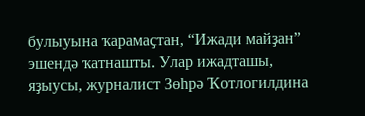булыуына ҡарамаҫтан, “Ижади майҙан” эшендә ҡатнашты. Улар ижадташы, яҙыусы, журналист Зөһрә Ҡотлогилдина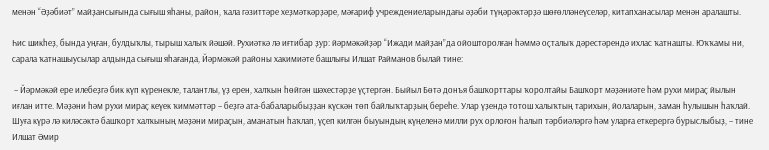менән “Әҙәбиәт” майҙансығында сығыш яһаны, район, ҡала гәзиттәре хеҙмәткәрҙәре, мәғариф учреждениеларындағы әҙәби түңәрәктәрҙә шөғөлләнеүселәр, китапханасылар менән аралашты.

Һис шикһеҙ, бында уңған, булдыҡлы, тырыш халыҡ йәшәй. Рухиәткә лә иғтибар ҙур: йәрмәкәйҙәр “Ижади майҙан”да ойошторолған һәммә оҫталыҡ дәрестәрендә ихлас ҡатнашты. Юҡҡамы ни, сарала ҡатнашыусылар алдында сығыш яһағанда, Йәрмәкәй районы хакимиәте башлығы Илшат Райманов былай тине:

 – Йәрмәкәй ере илебеҙгә бик күп күренекле, талантлы, үҙ ерен, халҡын һөйгән шәхестәрҙе үҫтергән. Быйыл Бөтә донъя башҡорттары ҡоролтайы Башҡорт мәҙәниәте һәм рухи мираҫ йылын иғлан итте. Мәҙәни һәм рухи мираҫ кеүек ҡиммәттәр – беҙгә ата-бабаларыбыҙҙан күскән төп байлыҡтарҙың береһе. Улар үҙендә тотош халыҡтың тарихын, йолаларын, заман һулышын һаҡлай. Шуға күрә лә киләсәктә башҡорт халҡының мәҙәни мираҫын, аманатын һаҡлап, үҫеп килгән быуындың күңеленә милли рух орлоғон һалып тәрбиәләргә һәм уларға еткерергә бурыслыбыҙ, – тине Илшат Әмир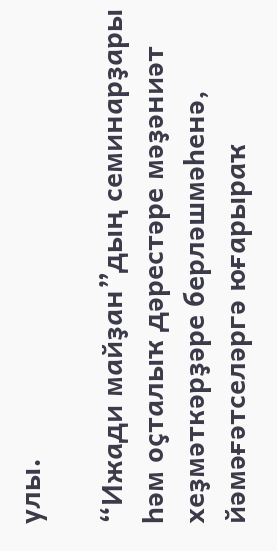улы.

“Ижади майҙан”дың семинарҙары һәм оҫталыҡ дәрестәре мәҙәниәт хеҙмәткәрҙәре берләшмәһенә, йәмәғәтселәргә юғарыраҡ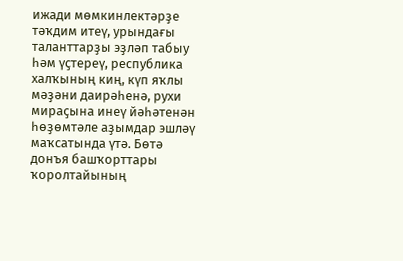ижади мөмкинлектәрҙе тәҡдим итеү, урындағы таланттарҙы эҙләп табыу һәм үҫтереү, республика халҡының киң, күп яҡлы мәҙәни даирәһенә, рухи мираҫына инеү йәһәтенән һөҙөмтәле аҙымдар эшләү маҡсатында үтә. Бөтә донъя башҡорттары ҡоролтайының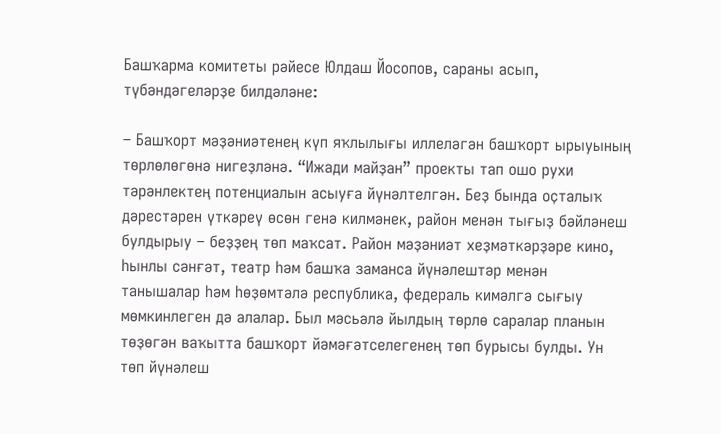Башҡарма комитеты рәйесе Юлдаш Йосопов, сараны асып, түбәндәгеләрҙе билдәләне:

– Башҡорт мәҙәниәтенең күп яҡлылығы иллеләгән башҡорт ырыуының төрлөлөгөнә нигеҙләнә. “Ижади майҙан” проекты тап ошо рухи тәрәнлектең потенциалын асыуға йүнәлтелгән. Беҙ бында оҫталыҡ дәрестәрен үткәреү өсөн генә килмәнек, район менән тығыҙ бәйләнеш булдырыу – беҙҙең төп маҡсат. Район мәҙәниәт хеҙмәткәрҙәре кино, һынлы сәнғәт, театр һәм башҡа заманса йүнәлештәр менән танышалар һәм һөҙөмтәлә республика, федераль кимәлгә сығыу мөмкинлеген дә алалар. Был мәсьәлә йылдың төрлө саралар планын төҙөгән ваҡытта башҡорт йәмәғәтселегенең төп бурысы булды. Ун төп йүнәлеш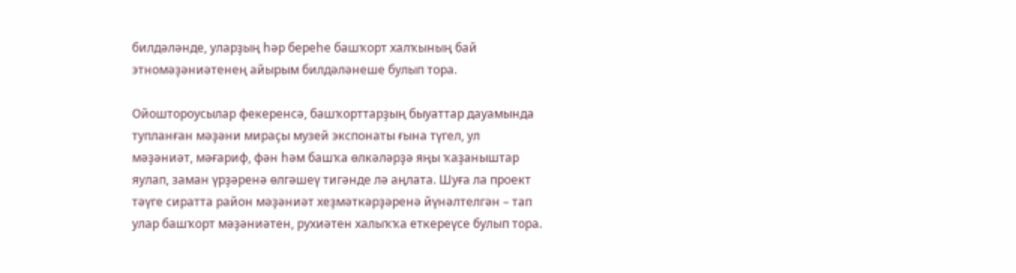билдәләнде, уларҙың һәр береһе башҡорт халҡының бай этномәҙәниәтенең айырым билдәләнеше булып тора.

Ойоштороусылар фекеренсә, башҡорттарҙың быуаттар дауамында тупланған мәҙәни мираҫы музей экспонаты ғына түгел, ул мәҙәниәт, мәғариф, фән һәм башҡа өлкәләрҙә яңы ҡаҙаныштар яулап, заман үрҙәренә өлгәшеү тигәнде лә аңлата. Шуға ла проект тәүге сиратта район мәҙәниәт хеҙмәткәрҙәренә йүнәлтелгән – тап улар башҡорт мәҙәниәтен, рухиәтен халыҡҡа еткереүсе булып тора.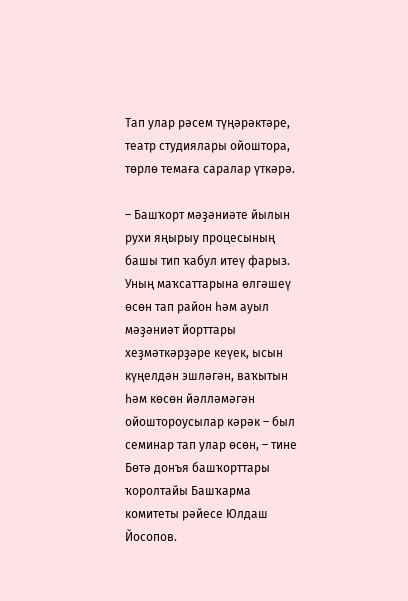Тап улар рәсем түңәрәктәре, театр студиялары ойоштора, төрлө темаға саралар үткәрә.

– Башҡорт мәҙәниәте йылын рухи яңырыу процесының башы тип ҡабул итеү фарыз. Уның маҡсаттарына өлгәшеү өсөн тап район һәм ауыл мәҙәниәт йорттары хеҙмәткәрҙәре кеүек, ысын күңелдән эшләгән, ваҡытын һәм көсөн йәлләмәгән ойоштороусылар кәрәк – был семинар тап улар өсөн, – тине Бөтә донъя башҡорттары ҡоролтайы Башҡарма комитеты рәйесе Юлдаш Йосопов.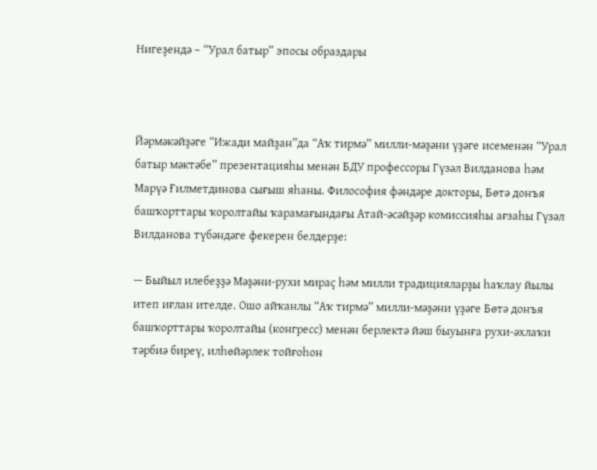Нигеҙендә – “Урал батыр” эпосы образдары



Йәрмәкәйҙәге “Ижади майҙан”да “Аҡ тирмә” милли-мәҙәни үҙәге исеменән “Урал батыр мәктәбе” презентацияһы менән БДУ профессоры Гүзәл Вилданова һәм Марүә Ғилметдинова сығыш яһаны. Философия фәндәре докторы, Бөтә донъя башҡорттары ҡоролтайы ҡарамағындағы Атай-әсәйҙәр комиссияһы ағзаһы Гүзәл Вилданова түбәндәге фекерен белдерҙе:

— Быйыл илебеҙҙә Мәҙәни-рухи мираҫ һәм милли традицияларҙы һаҡлау йылы итеп иғлан ителде. Ошо айҡанлы “Аҡ тирмә” милли-мәҙәни үҙәге Бөтә донъя башҡорттары ҡоролтайы (конгресс) менән берлектә йәш быуынға рухи-әхлаҡи тәрбиә биреү, илһөйәрлек тойғоһон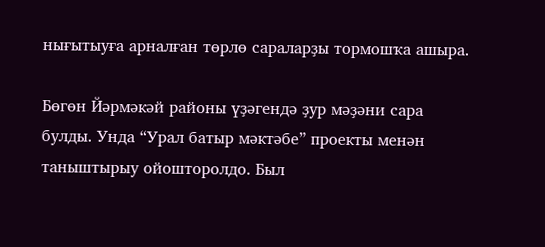нығытыуға арналған төрлө сараларҙы тормошҡа ашыра.

Бөгөн Йәрмәкәй районы үҙәгендә ҙур мәҙәни сара булды. Унда “Урал батыр мәктәбе” проекты менән таныштырыу ойошторолдо. Был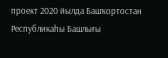проект 2020 йылда Башҡортостан Республикаһы Башлығы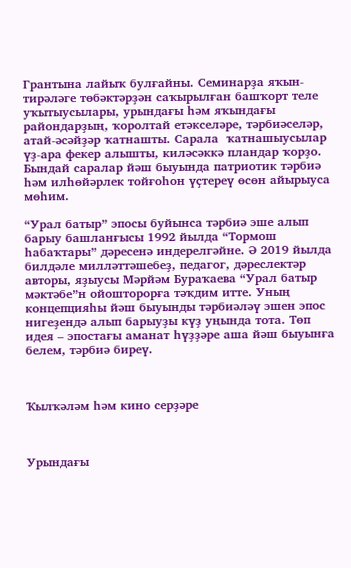Грантына лайыҡ булғайны. Семинарҙа яҡын-тирәләге төбәктәрҙән саҡырылған башҡорт теле уҡытыусылары, урындағы һәм яҡындағы райондарҙың, ҡоролтай етәкселәре, тәрбиәселәр, атай-әсәйҙәр ҡатнашты. Сарала  ҡатнашыусылар үҙ-ара фекер алышты, киләсәккә пландар ҡорҙо. Бындай саралар йәш быуында патриотик тәрбиә һәм илһөйәрлек тойғоһон үҫтереү өсөн айырыуса мөһим.

“Урал батыр” эпосы буйынса тәрбиә эше алып барыу башланғысы 1992 йылда “Тормош һабаҡтары” дәресенә индерелгәйне. Ә 2019 йылда билдәле милләттәшебеҙ, педагог, дәреслектәр авторы, яҙыусы Мәрйәм Бураҡаева “Урал батыр мәктәбе”н ойошторорға тәҡдим итте. Уның концепцияһы йәш быуынды тәрбиәләү эшен эпос нигеҙендә алып барыуҙы күҙ уңында тота. Төп идея – эпостағы аманат һүҙҙәре аша йәш быуынға белем, тәрбиә биреү.



Ҡылҡәләм һәм кино серҙәре



Урындағы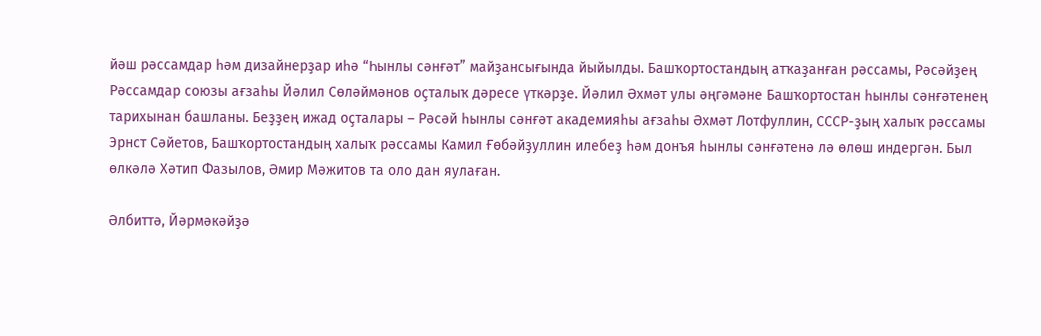йәш рәссамдар һәм дизайнерҙар иһә “Һынлы сәнғәт” майҙансығында йыйылды. Башҡортостандың атҡаҙанған рәссамы, Рәсәйҙең Рәссамдар союзы ағзаһы Йәлил Сөләймәнов оҫталыҡ дәресе үткәрҙе. Йәлил Әхмәт улы әңгәмәне Башҡортостан һынлы сәнғәтенең тарихынан башланы. Беҙҙең ижад оҫталары – Рәсәй һынлы сәнғәт академияһы ағзаһы Әхмәт Лотфуллин, СССР-ҙың халыҡ рәссамы Эрнст Сәйетов, Башҡортостандың халыҡ рәссамы Камил Ғөбәйҙуллин илебеҙ һәм донъя һынлы сәнғәтенә лә өлөш индергән. Был өлкәлә Хәтип Фазылов, Әмир Мәжитов та оло дан яулаған.

Әлбиттә, Йәрмәкәйҙә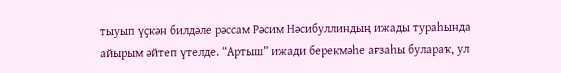тыуып үҫкән билдәле рәссам Рәсим Нәсибуллиндың ижады тураһында айырым әйтеп үтелде. “Артыш” ижади берекмәһе ағзаһы булараҡ, ул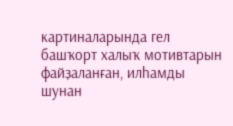картиналарында гел башҡорт халыҡ мотивтарын файҙаланған, илһамды шунан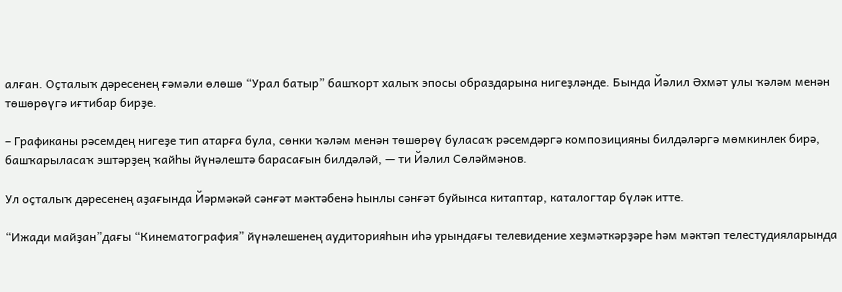алған. Оҫталыҡ дәресенең ғәмәли өлөшө “Урал батыр” башҡорт халыҡ эпосы образдарына нигеҙләнде. Бында Йәлил Әхмәт улы ҡәләм менән төшөрөүгә иғтибар бирҙе.

– Графиканы рәсемдең нигеҙе тип атарға була, сөнки ҡәләм менән төшөрөү буласаҡ рәсемдәргә композицияны билдәләргә мөмкинлек бирә, башҡарыласаҡ эштәрҙең ҡайһы йүнәлештә барасағын билдәләй, — ти Йәлил Сөләймәнов.

Ул оҫталыҡ дәресенең аҙағында Йәрмәкәй сәнғәт мәктәбенә һынлы сәнғәт буйынса китаптар, каталогтар бүләк итте.

“Ижади майҙан”дағы “Кинематография” йүнәлешенең аудиторияһын иһә урындағы телевидение хеҙмәткәрҙәре һәм мәктәп телестудияларында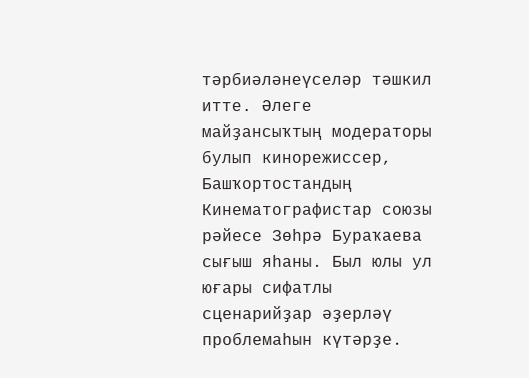тәрбиәләнеүселәр тәшкил итте. Әлеге майҙансыҡтың модераторы булып кинорежиссер, Башҡортостандың Кинематографистар союзы рәйесе Зөһрә Бураҡаева сығыш яһаны. Был юлы ул юғары сифатлы сценарийҙар әҙерләү проблемаһын күтәрҙе.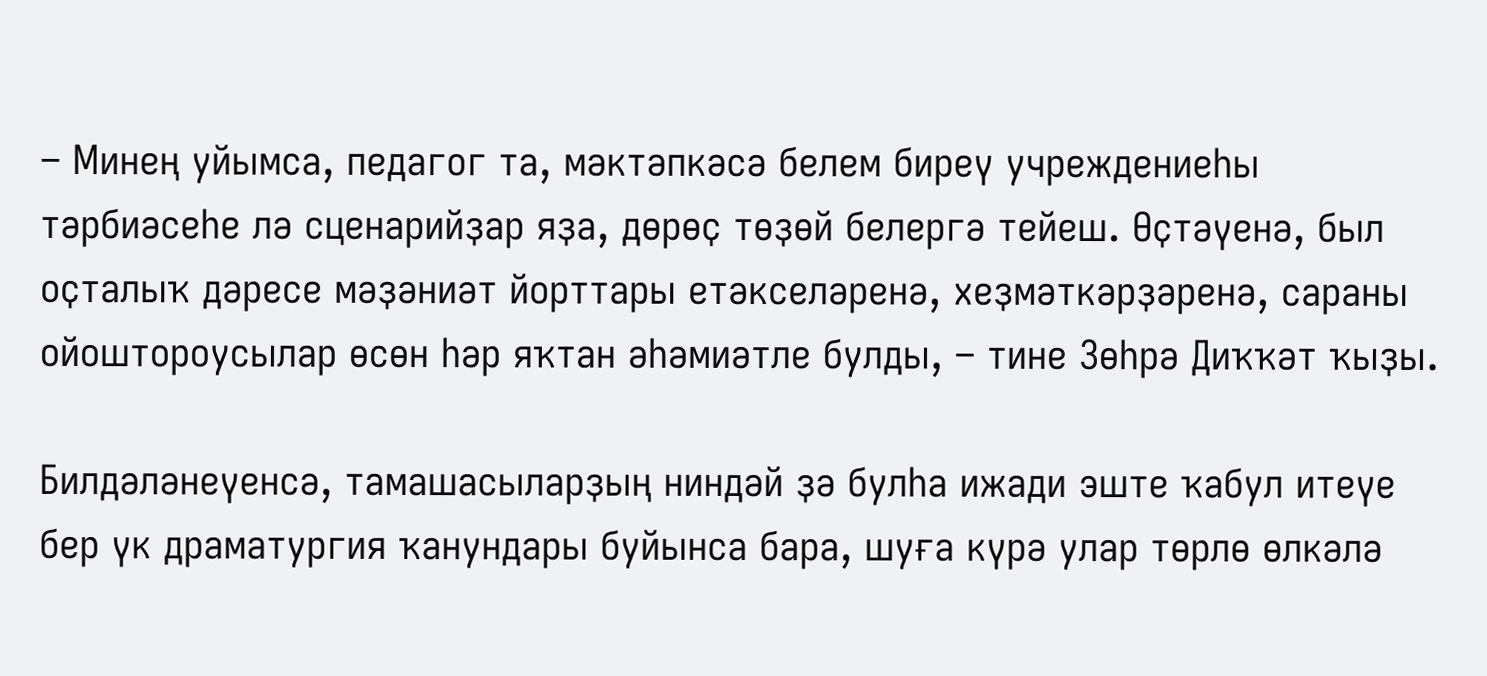– Минең уйымса, педагог та, мәктәпкәсә белем биреү учреждениеһы тәрбиәсеһе лә сценарийҙар яҙа, дөрөҫ төҙөй белергә тейеш. Өҫтәүенә, был оҫталыҡ дәресе мәҙәниәт йорттары етәкселәренә, хеҙмәткәрҙәренә, сараны ойоштороусылар өсөн һәр яҡтан әһәмиәтле булды, – тине Зөһрә Диҡҡәт ҡыҙы.

Билдәләнеүенсә, тамашасыларҙың ниндәй ҙә булһа ижади эште ҡабул итеүе бер үк драматургия ҡанундары буйынса бара, шуға күрә улар төрлө өлкәлә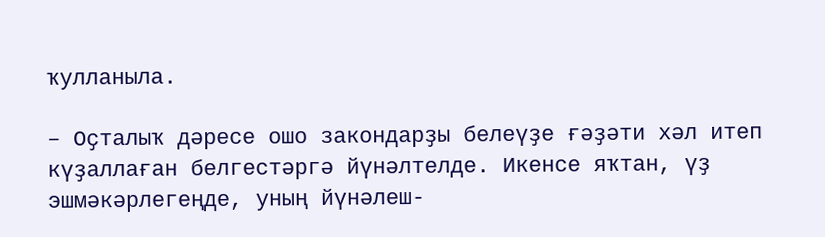ҡулланыла.

– Оҫталыҡ дәресе ошо закондарҙы белеүҙе ғәҙәти хәл итеп күҙаллаған белгестәргә йүнәлтелде. Икенсе яҡтан, үҙ эшмәкәрлегеңде, уның йүнәлеш-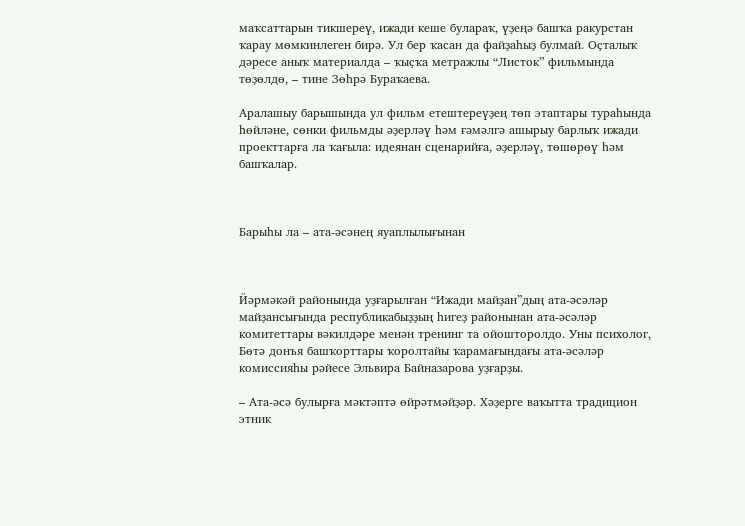маҡсаттарын тикшереү, ижади кеше булараҡ, үҙеңә башҡа ракурстан ҡарау мөмкинлеген бирә. Ул бер ҡасан да файҙаһыҙ булмай. Оҫталыҡ дәресе аныҡ материалда – ҡыҫҡа метражлы “Листок” фильмында төҙөлдө, – тине Зөһрә Бураҡаева.

Аралашыу барышында ул фильм етештереүҙең төп этаптары тураһында һөйләне, сөнки фильмды әҙерләү һәм ғәмәлгә ашырыу барлыҡ ижади проекттарға ла ҡағыла: идеянан сценарийға, әҙерләү, төшөрөү һәм башҡалар.



Барыһы ла – ата-әсәнең яуаплылығынан



Йәрмәкәй районында уҙғарылған “Ижади майҙан”дың ата-әсәләр майҙансығында республикабыҙҙың һигеҙ районынан ата-әсәләр комитеттары вәкилдәре менән тренинг та ойошторолдо. Уны психолог, Бөтә донъя башҡорттары ҡоролтайы ҡарамағындағы ата-әсәләр комиссияһы рәйесе Эльвира Байназарова уҙғарҙы.

– Ата-әсә булырға мәктәптә өйрәтмәйҙәр. Хәҙерге ваҡытта традицион этник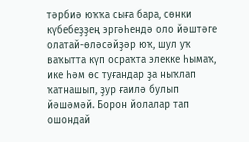тәрбиә юҡҡа сыға бара, сөнки күбебеҙҙең эргәһендә оло йәштәге олатай-өләсәйҙәр юҡ, шул уҡ ваҡытта күп осраҡта элекке һымаҡ, ике һәм өс туғандар ҙа ныҡлап ҡатнашып, ҙур ғаилә булып йәшәмәй. Борон йолалар тап ошондай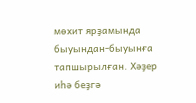мөхит ярҙамында быуындан-быуынға тапшырылған. Хәҙер иһә беҙгә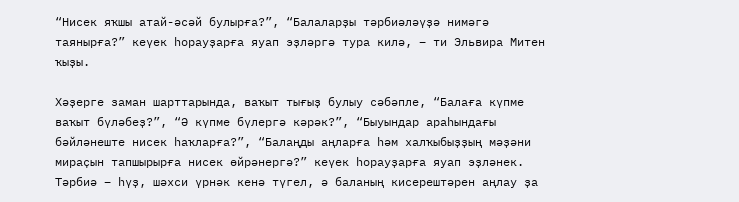“Нисек яҡшы атай-әсәй булырға?”, “Балаларҙы тәрбиәләүҙә нимәгә таянырға?” кеүек һорауҙарға яуап эҙләргә тура килә, – ти Эльвира Митен ҡыҙы.

Хәҙерге заман шарттарында, ваҡыт тығыҙ булыу сәбәпле, “Балаға күпме ваҡыт бүләбеҙ?”, “Ә күпме бүлергә кәрәк?”, “Быуындар араһындағы бәйләнеште нисек һаҡларға?”, “Балаңды аңларға һәм халҡыбыҙҙың мәҙәни мираҫын тапшырырға нисек өйрәнергә?” кеүек һорауҙарға яуап эҙләнек. Тәрбиә – һүҙ, шәхси үрнәк кенә түгел, ә баланың кисерештәрен аңлау ҙа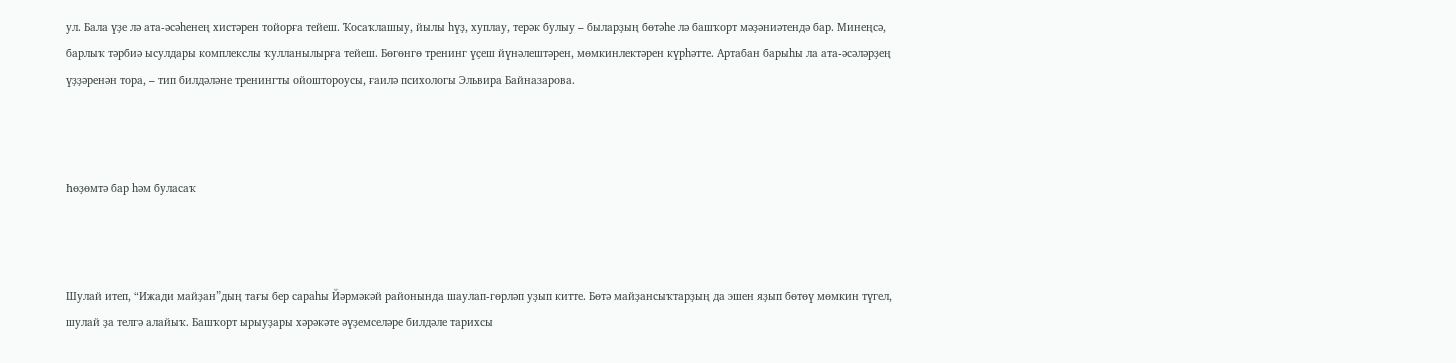ул. Бала үҙе лә ата-әсәһенең хистәрен тойорға тейеш. Ҡосаҡлашыу, йылы һүҙ, хуплау, терәк булыу – быларҙың бөтәһе лә башҡорт мәҙәниәтендә бар. Минеңсә, барлыҡ тәрбиә ысулдары комплекслы ҡулланылырға тейеш. Бөгөнгө тренинг үҫеш йүнәлештәрен, мөмкинлектәрен күрһәтте. Артабан барыһы ла ата-әсәләрҙең үҙҙәренән тора, – тип билдәләне тренингты ойоштороусы, ғаилә психологы Эльвира Байназарова.



Һөҙөмтә бар һәм буласаҡ



Шулай итеп, “Ижади майҙан”дың тағы бер сараһы Йәрмәкәй районында шаулап-гөрләп уҙып китте. Бөтә майҙансыҡтарҙың да эшен яҙып бөтөү мөмкин түгел, шулай ҙа телгә алайыҡ. Башҡорт ырыуҙары хәрәкәте әүҙемселәре билдәле тарихсы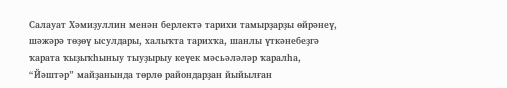Салауат Хәмиҙуллин менән берлектә тарихи тамырҙарҙы өйрәнеү, шәжәрә төҙөү ысулдары, халыҡта тарихҡа, шанлы үткәнебеҙгә ҡарата ҡыҙыҡһыныу тыуҙырыу кеүек мәсьәләләр ҡаралһа, “Йәштәр” майҙанында төрлө райондарҙан йыйылған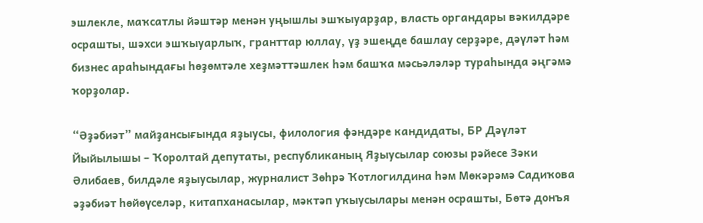эшлекле, маҡсатлы йәштәр менән уңышлы эшҡыуарҙар, власть органдары вәкилдәре осрашты, шәхси эшҡыуарлыҡ, гранттар юллау, үҙ эшеңде башлау серҙәре, дәүләт һәм бизнес араһындағы һөҙөмтәле хеҙмәттәшлек һәм башҡа мәсьәләләр тураһында әңгәмә ҡорҙолар.

“Әҙәбиәт” майҙансығында яҙыусы, филология фәндәре кандидаты, БР Дәүләт Йыйылышы – Ҡоролтай депутаты, республиканың Яҙыусылар союзы рәйесе Зәки Әлибаев, билдәле яҙыусылар, журналист Зөһрә Ҡотлогилдина һәм Мөкәрәмә Садиҡова әҙәбиәт һөйөүселәр, китапханасылар, мәктәп уҡыусылары менән осрашты, Бөтә донъя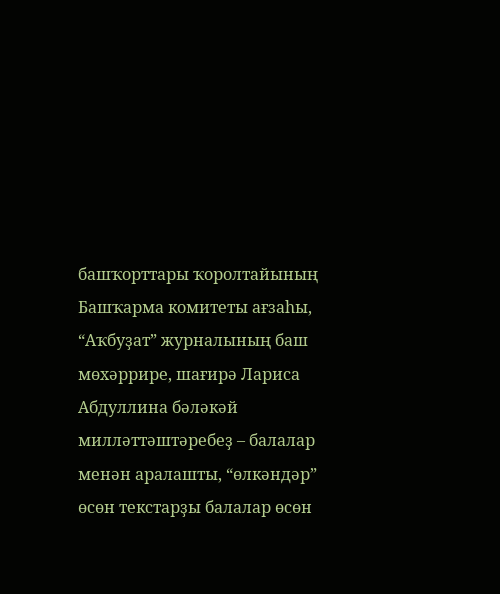башҡорттары ҡоролтайының Башҡарма комитеты ағзаһы, “Аҡбуҙат” журналының баш мөхәррире, шағирә Лариса Абдуллина бәләкәй милләттәштәребеҙ – балалар менән аралашты, “өлкәндәр” өсөн текстарҙы балалар өсөн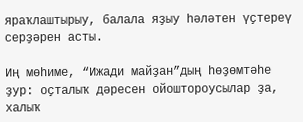яраҡлаштырыу, балала яҙыу һәләтен үҫтереү серҙәрен асты.

Иң мөһиме, “Ижади майҙан”дың һөҙөмтәһе ҙур: оҫталыҡ дәресен ойоштороусылар ҙа, халыҡ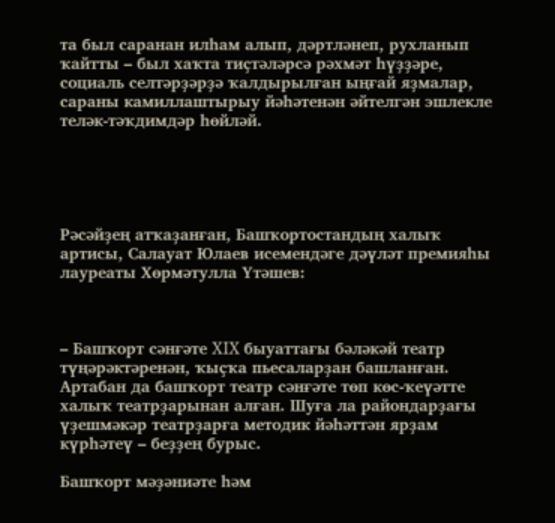та был саранан илһам алып, дәртләнеп, рухланып ҡайтты – был хаҡта тиҫтәләрсә рәхмәт һүҙҙәре, социаль селтәрҙәрҙә ҡалдырылған ыңғай яҙмалар, сараны камиллаштырыу йәһәтенән әйтелгән эшлекле теләк-тәҡдимдәр һөйләй.





Рәсәйҙең атҡаҙанған, Башҡортостандың халыҡ артисы, Салауат Юлаев исемендәге дәүләт премияһы лауреаты Хөрмәтулла Үтәшев:



– Башҡорт сәнғәте XIX быуаттағы бәләкәй театр түңәрәктәренән, ҡыҫҡа пьесаларҙан башланған. Артабан да башҡорт театр сәнғәте төп көс-ҡеүәтте халыҡ театрҙарынан алған. Шуға ла райондарҙағы үҙешмәкәр театрҙарға методик йәһәттән ярҙам күрһәтеү – беҙҙең бурыс.

Башҡорт мәҙәниәте һәм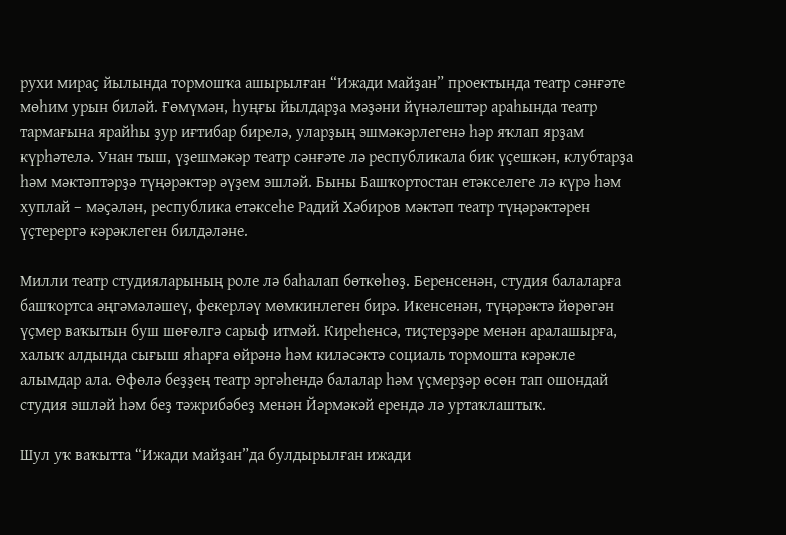рухи мираҫ йылында тормошҡа ашырылған “Ижади майҙан” проектында театр сәнғәте мөһим урын биләй. Ғөмүмән, һуңғы йылдарҙа мәҙәни йүнәлештәр араһында театр тармағына ярайһы ҙур иғтибар бирелә, уларҙың эшмәкәрлегенә һәр яҡлап ярҙам күрһәтелә. Унан тыш, үҙешмәкәр театр сәнғәте лә республикала бик үҫешкән, клубтарҙа һәм мәктәптәрҙә түңәрәктәр әүҙем эшләй. Быны Башҡортостан етәкселеге лә күрә һәм хуплай – мәҫәлән, республика етәксеһе Радий Хәбиров мәктәп театр түңәрәктәрен үҫтерергә кәрәклеген билдәләне.

Милли театр студияларының роле лә баһалап бөткөһөҙ. Беренсенән, студия балаларға башҡортса әңгәмәләшеү, фекерләү мөмкинлеген бирә. Икенсенән, түңәрәктә йөрөгән үҫмер ваҡытын буш шөғөлгә сарыф итмәй. Киреһенсә, тиҫтерҙәре менән аралашырға, халыҡ алдында сығыш яһарға өйрәнә һәм киләсәктә социаль тормошта кәрәкле алымдар ала. Өфөлә беҙҙең театр эргәһендә балалар һәм үҫмерҙәр өсөн тап ошондай студия эшләй һәм беҙ тәжрибәбеҙ менән Йәрмәкәй ерендә лә уртаҡлаштыҡ.

Шул уҡ ваҡытта “Ижади майҙан”да булдырылған ижади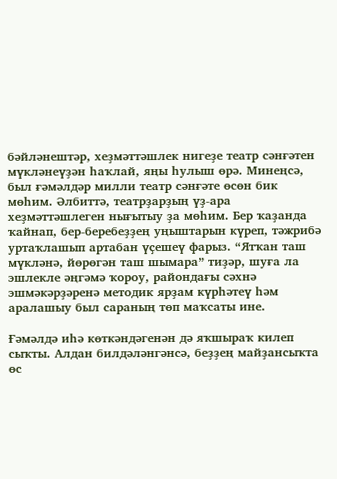бәйләнештәр, хеҙмәттәшлек нигеҙе театр сәнғәтен мүкләнеүҙән һаҡлай, яңы һулыш өрә. Минеңсә, был ғәмәлдәр милли театр сәнғәте өсөн бик мөһим. Әлбиттә, театрҙарҙың үҙ-ара хеҙмәттәшлеген нығытыу ҙа мөһим. Бер ҡаҙанда ҡайнап, бер-беребеҙҙең уңыштарын күреп, тәжрибә уртаҡлашып артабан үҫешеү фарыз. “Ятҡан таш мүкләнә, йөрөгән таш шымара” тиҙәр, шуға ла эшлекле әңгәмә ҡороу, райондағы сәхнә эшмәкәрҙәренә методик ярҙам күрһәтеү һәм аралашыу был сараның төп маҡсаты ине.

Ғәмәлдә иһә көткәндәгенән дә яҡшыраҡ килеп сыҡты. Алдан билдәләнгәнсә, беҙҙең майҙансыҡта өс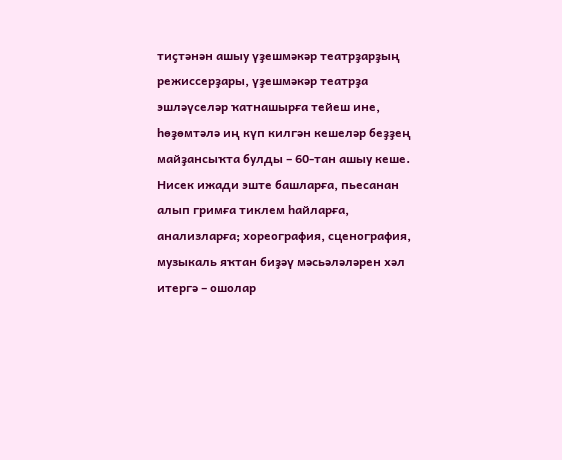тиҫтәнән ашыу үҙешмәкәр театрҙарҙың режиссерҙары, үҙешмәкәр театрҙа эшләүселәр ҡатнашырға тейеш ине, һөҙөмтәлә иң күп килгән кешеләр беҙҙең майҙансыҡта булды – 60-тан ашыу кеше. Нисек ижади эште башларға, пьесанан алып гримға тиклем һайларға, анализларға; хореография, сценография, музыкаль яҡтан биҙәү мәсьәләләрен хәл итергә – ошолар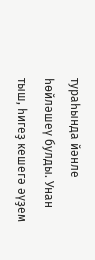тураһында йәнле һөйләшеү булды. Унан тыш, һигеҙ кешегә әүҙем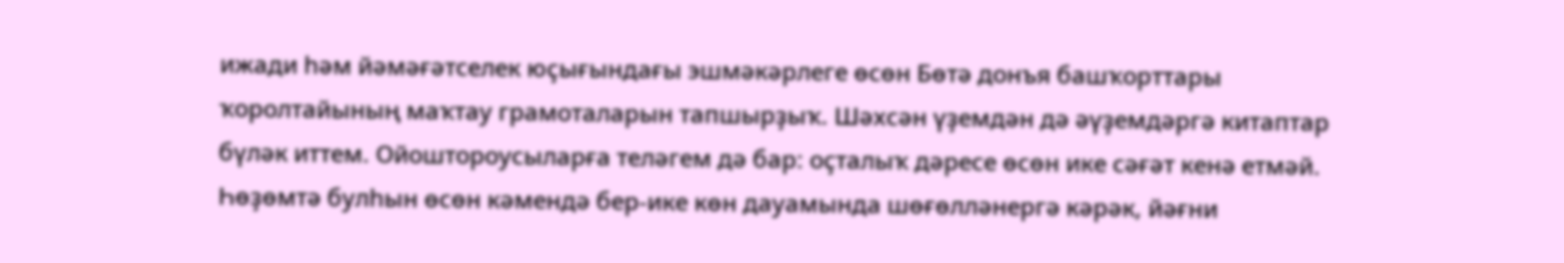ижади һәм йәмәғәтселек юҫығындағы эшмәкәрлеге өсөн Бөтә донъя башҡорттары ҡоролтайының маҡтау грамоталарын тапшырҙыҡ. Шәхсән үҙемдән дә әүҙемдәргә китаптар бүләк иттем. Ойоштороусыларға теләгем дә бар: оҫталыҡ дәресе өсөн ике сәғәт кенә етмәй. Һөҙөмтә булһын өсөн кәмендә бер-ике көн дауамында шөғөлләнергә кәрәк, йәғни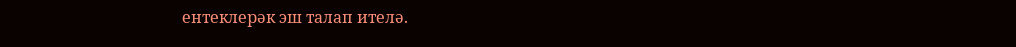ентеклерәк эш талап ителә.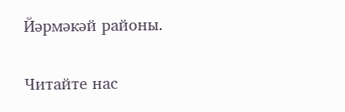Йәрмәкәй районы.

Читайте нас